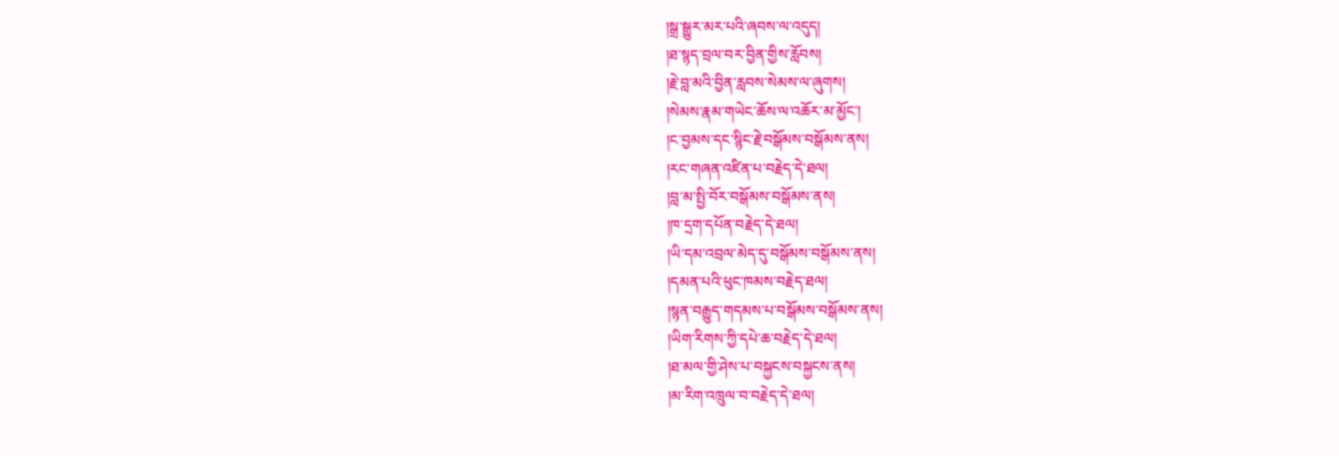།སྒྲ་སྒྱུར་མར་པའི་ཞབས་ལ་འདུད།
།ཐ་སྙད་བྲལ་བར་བྱིན་གྱིས་རློབས།
།རྗེ་བླ་མའི་བྱིན་རླབས་སེམས་ལ་ཞུགས།
།སེམས་རྣམ་གཡེང་ཆོས་ལ་འཆོར་མ་མྱོང་།
།ང་བྱམས་དང་སྙིང་རྗེ་བསྒོམས་བསྒོམས་ནས།
།རང་གཞན་འཛིན་པ་བརྗེད་དེ་ཐལ།
།བླ་མ་སྤྱི་བོར་བསྒོམས་བསྒོམས་ནས།
།ཁ་དྲག་དཔོན་བརྗེད་དེ་ཐལ།
།ཡི་དམ་འབྲལ་མེད་དུ་བསྒོམས་བསྒོམས་ནས།
།དམན་པའི་ཕུང་ཁམས་བརྗེད་ཐལ།
།སྙན་བརྒྱུད་གདམས་པ་བསྒོམས་བསྒོམས་ནས།
།ཡིག་རིགས་ཀྱི་དཔེ་ཆ་བརྗེད་དེ་ཐལ།
།ཐ་མལ་གྱི་ཤེས་པ་བསྐྱངས་བསྐྱངས་ནས།
།མ་རིག་འཁྲུལ་བ་བརྗེད་དེ་ཐལ།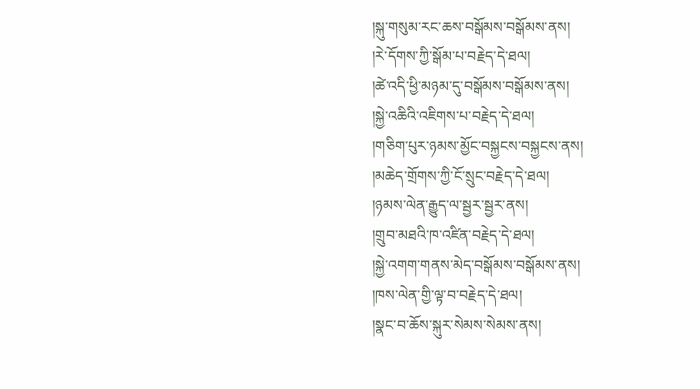།སྐུ་གསུམ་རང་ཆས་བསྒོམས་བསྒོམས་ནས།
།རེ་དོགས་ཀྱི་སྒོམ་པ་བརྗེད་དེ་ཐལ།
།ཚེ་འདི་ཕྱི་མཉམ་དུ་བསྒོམས་བསྒོམས་ནས།
།སྐྱེ་འཆིའི་འཇིགས་པ་བརྗེད་དེ་ཐལ།
།གཅིག་པུར་ཉམས་མྱོང་བསྐྱངས་བསྐྱངས་ནས།
།མཆེད་གྲོགས་ཀྱི་ངོ་སྲུང་བརྗེད་དེ་ཐལ།
།ཉམས་ལེན་རྒྱུད་ལ་སྦྱར་སྦྱར་ནས།
།གྲུབ་མཐའི་ཁ་འཛིན་བརྗེད་དེ་ཐལ།
།སྐྱེ་འགག་གནས་མེད་བསྒོམས་བསྒོམས་ནས།
།ཁས་ལེན་གྱི་ལྟ་བ་བརྗེད་དེ་ཐལ།
།སྣང་བ་ཆོས་སྐུར་སེམས་སེམས་ནས།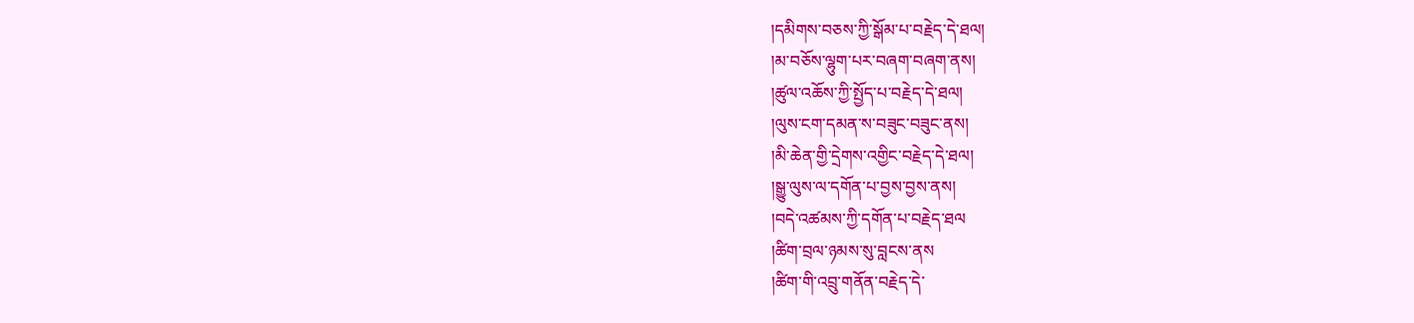།དམིགས་བཅས་ཀྱི་སྒོམ་པ་བརྗེད་དེ་ཐལ།
།མ་བཅོས་ལྷུག་པར་བཞག་བཞག་ནས།
།ཚུལ་འཆོས་ཀྱི་སྤྱོད་པ་བརྗེད་དེ་ཐལ།
།ལུས་ངག་དམན་ས་བཟུང་བཟུང་ནས།
།མི་ཆེན་གྱི་དྲེགས་འགྱིང་བརྗེད་དེ་ཐལ།
།སྒྱུ་ལུས་ལ་དགོན་པ་བྱས་བྱས་ནས།
།བདེ་འཚམས་ཀྱི་དགོན་པ་བརྗེད་ཐལ
།ཚིག་བྲལ་ཉམས་སུ་བླངས་ནས
།ཚིག་གི་འབྲུ་གནོན་བརྗེད་དེ་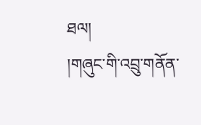ཐལ།
།གཞུང་གི་འབྲུ་གནོན་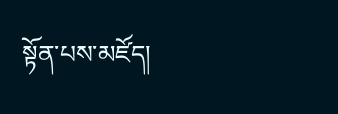སྟོན་པས་མཛོད།